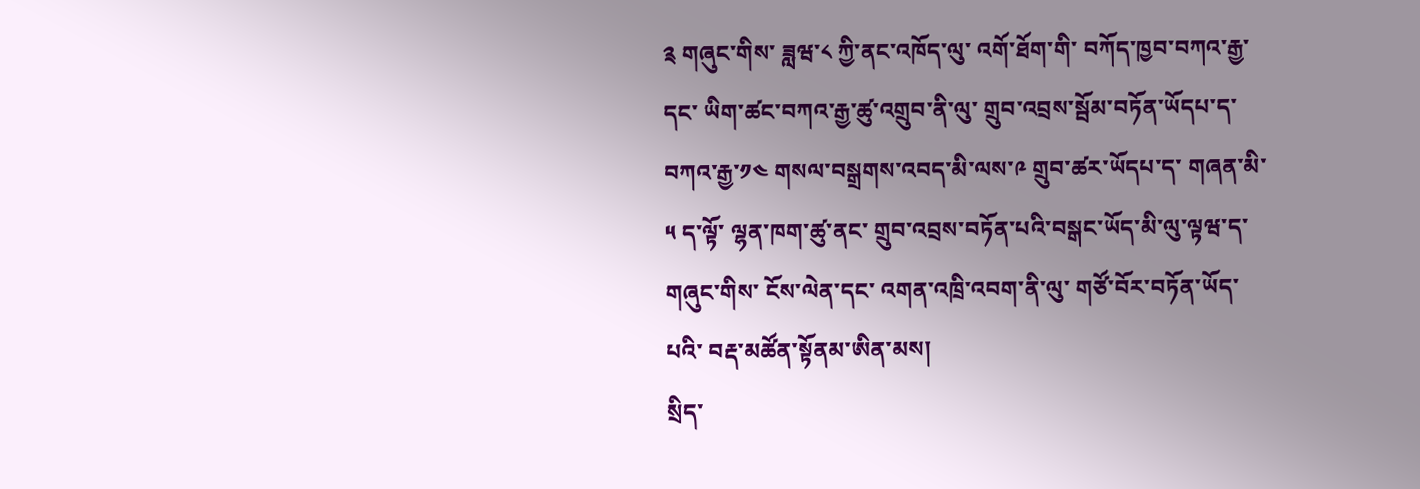༉ གཞུང་གིས་ ཟླཝ་༨ ཀྱི་ནང་འཁོད་ལུ་ འགོ་ཐོག་གི་ བཀོད་ཁྱབ་བཀའ་རྒྱ་དང་ ཡིག་ཚང་བཀའ་རྒྱ་ཚུ་འགྲུབ་ནི་ལུ་ གྲུབ་འབྲས་སྦོམ་བཏོན་ཡོདཔ་ད་ བཀའ་རྒྱ་༡༤ གསལ་བསྒྲགས་འབད་མི་ལས་༩ གྲུབ་ཚར་ཡོདཔ་ད་ གཞན་མི་༥ ད་ལྟོ་ ལྷན་ཁག་ཚུ་ནང་ གྲུབ་འབྲས་བཏོན་པའི་བསྒང་ཡོད་མི་ལུ་ལྟཝ་ད་ གཞུང་གིས་ ངོས་ལེན་དང་ འགན་འཁྲི་འབག་ནི་ལུ་ གཙོ་བོར་བཏོན་ཡོད་པའི་ བརྡ་མཚོན་སྟོནམ་ཨིན་མས།
སྲིད་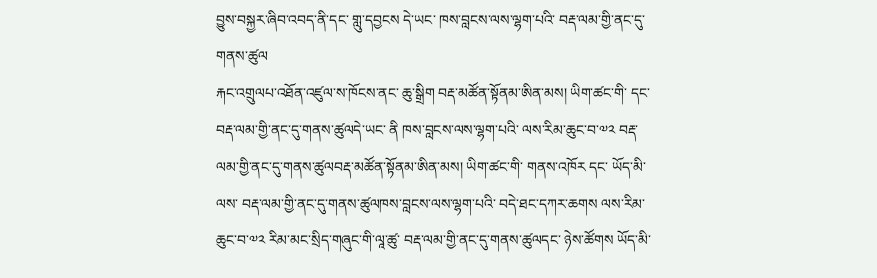བྱུས་བསྐྱར་ཞིབ་འབད་ནི་དང་ གླུ་དབྱངས དེ་ཡང་ ཁས་བླངས་ལས་ལྷག་པའི་ བརྡ་ལམ་གྱི་ནང་དུ་གནས་ཚུལ
རྐང་འགྲུལཔ་འཐོན་འཛུལ་ས་ཁོངས་ནང་ ཆུ་སྒྲིག བརྡ་མཚོན་སྟོནམ་ཨིན་མས། ཡིག་ཚང་གི་ དང་ བརྡ་ལམ་གྱི་ནང་དུ་གནས་ཚུལདེ་ཡང་ ནི ཁས་བླངས་ལས་ལྷག་པའི་ ལས་རིམ་ཆུང་བ་༧༢ བརྡ་ལམ་གྱི་ནང་དུ་གནས་ཚུལབརྡ་མཚོན་སྟོནམ་ཨིན་མས། ཡིག་ཚང་གི་ གནས་འཁོར དང་ ཡོད་མི་ལས་ བརྡ་ལམ་གྱི་ནང་དུ་གནས་ཚུལཁས་བླངས་ལས་ལྷག་པའི་ བདེ་ཐང་དཀར་ཆགས ལས་རིམ་ཆུང་བ་༧༢ རིམ་མང་སྲིད་གཞུང་གི་ལཱ་ཚུ་ བརྡ་ལམ་གྱི་ནང་དུ་གནས་ཚུལདང་ ཉེས་ཚོགས ཡོད་མི་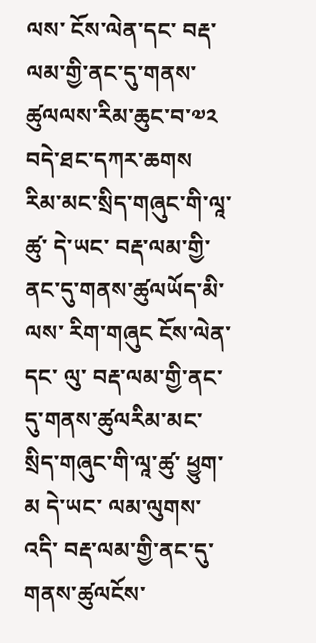ལས་ ངོས་ལེན་དང་ བརྡ་ལམ་གྱི་ནང་དུ་གནས་ཚུལལས་རིམ་ཆུང་བ་༧༢ བདེ་ཐང་དཀར་ཆགས རིམ་མང་སྲིད་གཞུང་གི་ལཱ་ཚུ་ དེ་ཡང་ བརྡ་ལམ་གྱི་ནང་དུ་གནས་ཚུལཡོད་མི་ལས་ རིག་གཞུང ངོས་ལེན་དང་ ལུ་ བརྡ་ལམ་གྱི་ནང་དུ་གནས་ཚུལརིམ་མང་སྲིད་གཞུང་གི་ལཱ་ཚུ་ ཕྱུག་མ དེ་ཡང་ ལམ་ལུགས་འདི་ བརྡ་ལམ་གྱི་ནང་དུ་གནས་ཚུལངོས་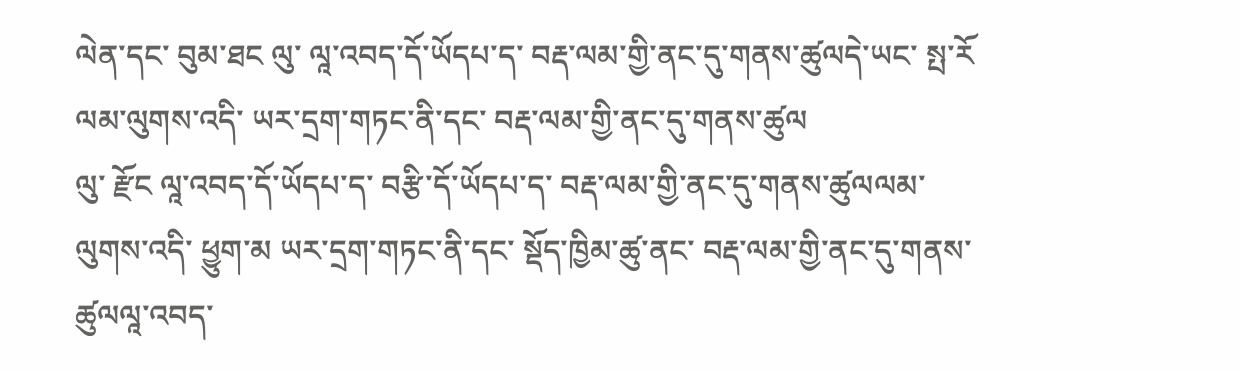ལེན་དང་ བུམ་ཐང ལུ་ ལཱ་འབད་དོ་ཡོདཔ་ད་ བརྡ་ལམ་གྱི་ནང་དུ་གནས་ཚུལདེ་ཡང་ སྤ་རོ ལམ་ལུགས་འདི་ ཡར་དྲག་གཏང་ནི་དང་ བརྡ་ལམ་གྱི་ནང་དུ་གནས་ཚུལ
ལུ་ རྫོང ལཱ་འབད་དོ་ཡོདཔ་ད་ བརྩི་དོ་ཡོདཔ་ད་ བརྡ་ལམ་གྱི་ནང་དུ་གནས་ཚུལལམ་ལུགས་འདི་ ཕྱུག་མ ཡར་དྲག་གཏང་ནི་དང་ སྡོད་ཁྱིམ་ཚུ་ནང་ བརྡ་ལམ་གྱི་ནང་དུ་གནས་ཚུལལཱ་འབད་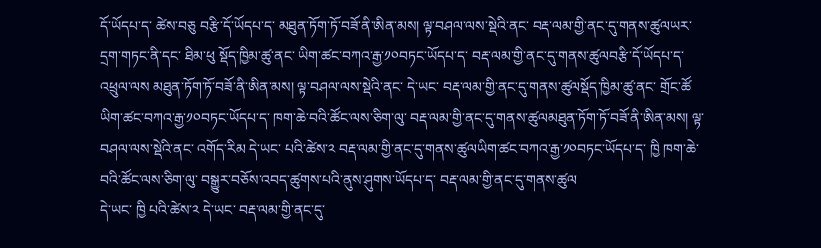དོ་ཡོདཔ་ད་ ཚེས་བཅུ བརྩི་དོ་ཡོདཔ་ད་ མཐུན་ཏོག་ཏོ་བཟོ་ནི་ཨིན་མས། ལྟ་བཤལ་ལས་སྡེའི་ནང་ བརྡ་ལམ་གྱི་ནང་དུ་གནས་ཚུལཡར་དྲག་གཏང་ནི་དང་ ཐིམ་ཕུ སྡོད་ཁྱིམ་ཚུ་ནང་ ཡིག་ཚང་བཀའ་རྒྱ་༡༠བཏང་ཡོདཔ་ད་ བརྡ་ལམ་གྱི་ནང་དུ་གནས་ཚུལབརྩི་དོ་ཡོདཔ་ད་ འཕྲུལ་ལས མཐུན་ཏོག་ཏོ་བཟོ་ནི་ཨིན་མས། ལྟ་བཤལ་ལས་སྡེའི་ནང་ དེ་ཡང་ བརྡ་ལམ་གྱི་ནང་དུ་གནས་ཚུལསྡོད་ཁྱིམ་ཚུ་ནང་ གྲོང་ཚོ ཡིག་ཚང་བཀའ་རྒྱ་༡༠བཏང་ཡོདཔ་ད་ ཁག་ཆེ་བའི་ཚོང་ལས་ཅིག་ལུ་ བརྡ་ལམ་གྱི་ནང་དུ་གནས་ཚུལམཐུན་ཏོག་ཏོ་བཟོ་ནི་ཨིན་མས། ལྟ་བཤལ་ལས་སྡེའི་ནང་ འགོད་རིམ དེ་ཡང་ པའི་ཚེས་༢ བརྡ་ལམ་གྱི་ནང་དུ་གནས་ཚུལཡིག་ཚང་བཀའ་རྒྱ་༡༠བཏང་ཡོདཔ་ད་ ཁྱི ཁག་ཆེ་བའི་ཚོང་ལས་ཅིག་ལུ་ བསྒྱུར་བཅོས་འབད་ཚུགས་པའི་ནུས་ཤུགས་ཡོདཔ་ད་ བརྡ་ལམ་གྱི་ནང་དུ་གནས་ཚུལ
དེ་ཡང་ ཁྱི པའི་ཚེས་༢ དེ་ཡང་ བརྡ་ལམ་གྱི་ནང་དུ་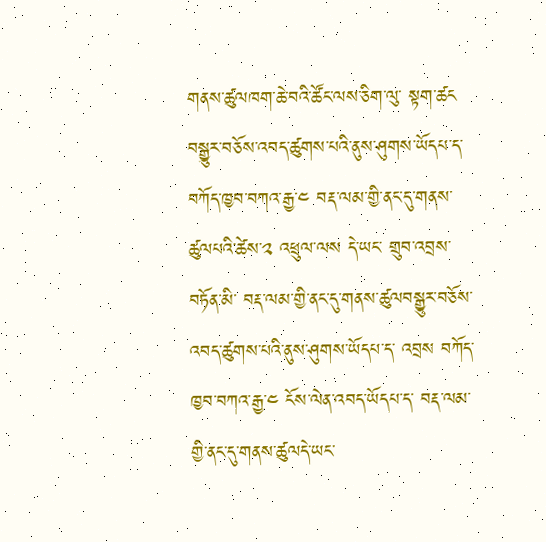གནས་ཚུལཁག་ཆེ་བའི་ཚོང་ལས་ཅིག་ལུ་ སྟག་ཚང བསྒྱུར་བཅོས་འབད་ཚུགས་པའི་ནུས་ཤུགས་ཡོདཔ་ད་ བཀོད་ཁྱབ་བཀའ་རྒྱ་༤ བརྡ་ལམ་གྱི་ནང་དུ་གནས་ཚུལཔའི་ཚེས་༢ འཕྲུལ་ལས དེ་ཡང་ གྲུབ་འབྲས་བཏོན་མི་ བརྡ་ལམ་གྱི་ནང་དུ་གནས་ཚུལབསྒྱུར་བཅོས་འབད་ཚུགས་པའི་ནུས་ཤུགས་ཡོདཔ་ད་ འབྲས བཀོད་ཁྱབ་བཀའ་རྒྱ་༤ ངོས་ལེན་འབད་ཡོདཔ་ད་ བརྡ་ལམ་གྱི་ནང་དུ་གནས་ཚུལདེ་ཡང་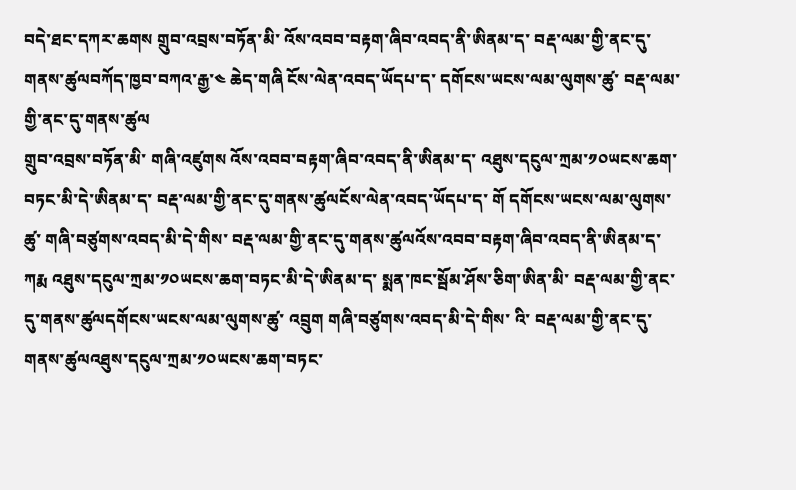བདེ་ཐང་དཀར་ཆགས གྲུབ་འབྲས་བཏོན་མི་ འོས་འབབ་བརྟག་ཞིབ་འབད་ནི་ཨིནམ་ད་ བརྡ་ལམ་གྱི་ནང་དུ་གནས་ཚུལབཀོད་ཁྱབ་བཀའ་རྒྱ་༤ ཆེད་གཞི ངོས་ལེན་འབད་ཡོདཔ་ད་ དགོངས་ཡངས་ལམ་ལུགས་ཚུ་ བརྡ་ལམ་གྱི་ནང་དུ་གནས་ཚུལ
གྲུབ་འབྲས་བཏོན་མི་ གཞི་འཛུགས འོས་འབབ་བརྟག་ཞིབ་འབད་ནི་ཨིནམ་ད་ འཐུས་དངུལ་ཀྲམ་༡༠ཡངས་ཆག་བཏང་མི་དེ་ཨིནམ་ད་ བརྡ་ལམ་གྱི་ནང་དུ་གནས་ཚུལངོས་ལེན་འབད་ཡོདཔ་ད་ གོ དགོངས་ཡངས་ལམ་ལུགས་ཚུ་ གཞི་བཙུགས་འབད་མི་དེ་གིས་ བརྡ་ལམ་གྱི་ནང་དུ་གནས་ཚུལའོས་འབབ་བརྟག་ཞིབ་འབད་ནི་ཨིནམ་ད་ ཀརྨ འཐུས་དངུལ་ཀྲམ་༡༠ཡངས་ཆག་བཏང་མི་དེ་ཨིནམ་ད་ སྨན་ཁང་སྦོམ་ཤོས་ཅིག་ཨིན་མི་ བརྡ་ལམ་གྱི་ནང་དུ་གནས་ཚུལདགོངས་ཡངས་ལམ་ལུགས་ཚུ་ འབྲུག གཞི་བཙུགས་འབད་མི་དེ་གིས་ འི་ བརྡ་ལམ་གྱི་ནང་དུ་གནས་ཚུལའཐུས་དངུལ་ཀྲམ་༡༠ཡངས་ཆག་བཏང་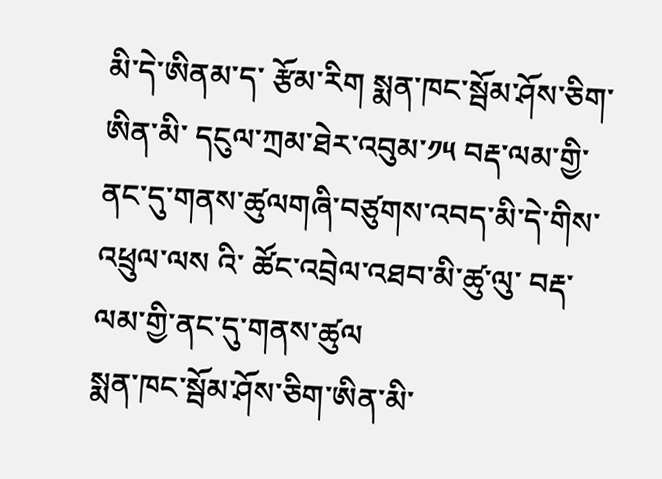མི་དེ་ཨིནམ་ད་ རྩོམ་རིག སྨན་ཁང་སྦོམ་ཤོས་ཅིག་ཨིན་མི་ དངུལ་ཀྲམ་ཐེར་འབུམ་༡༥ བརྡ་ལམ་གྱི་ནང་དུ་གནས་ཚུལགཞི་བཙུགས་འབད་མི་དེ་གིས་ འཕྲུལ་ལས འི་ ཚོང་འབྲེལ་འཐབ་མི་ཚུ་ལུ་ བརྡ་ལམ་གྱི་ནང་དུ་གནས་ཚུལ
སྨན་ཁང་སྦོམ་ཤོས་ཅིག་ཨིན་མི་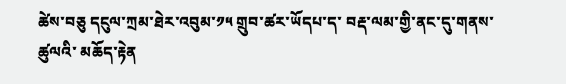ཚེས་བཅུ དངུལ་ཀྲམ་ཐེར་འབུམ་༡༥ གྲུབ་ཚར་ཡོདཔ་ད་ བརྡ་ལམ་གྱི་ནང་དུ་གནས་ཚུལའི་ མཆོད་རྟེན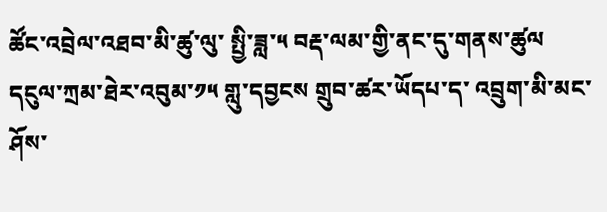ཚོང་འབྲེལ་འཐབ་མི་ཚུ་ལུ་ སྤྱི་ཟླ་༥ བརྡ་ལམ་གྱི་ནང་དུ་གནས་ཚུལ
དངུལ་ཀྲམ་ཐེར་འབུམ་༡༥ གླུ་དབྱངས གྲུབ་ཚར་ཡོདཔ་ད་ འབྲུག་མི་མང་ཤོས་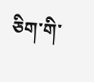ཅིག་གི་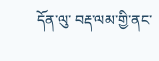དོན་ལུ་ བརྡ་ལམ་གྱི་ནང་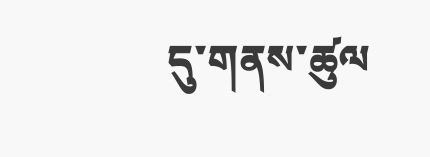དུ་གནས་ཚུལ